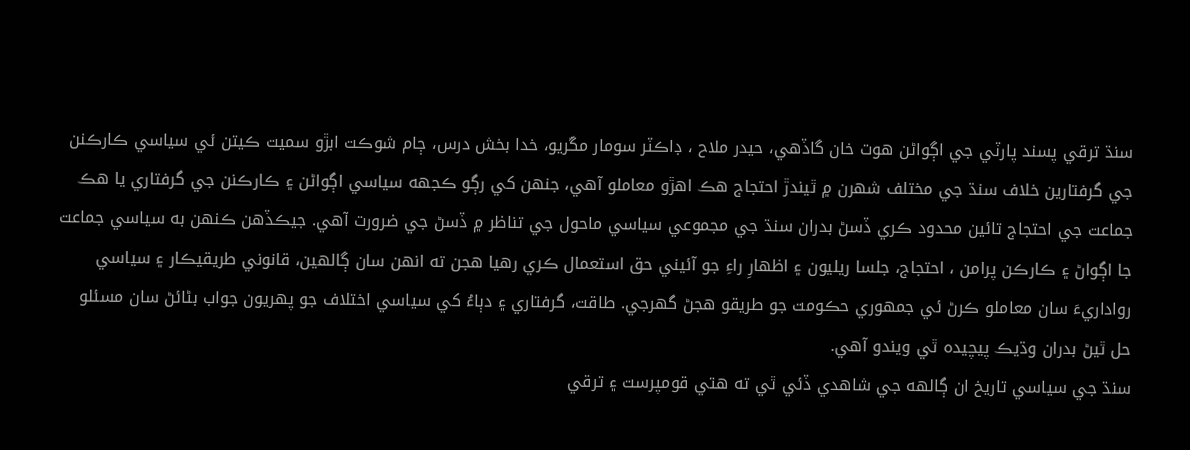سنڌ ترقي پسند پارٽي جي اڳواڻن هوت خان گاڏهي، حيدر ملاح ، ڊاڪٽر سومار مڱريو، خدا بخش درس، ڄام شوڪت ابڙو سميت ڪيتن ئي سياسي ڪارڪنن جي گرفتارين خلاف سنڌ جي مختلف شهرن ۾ ٿيندڙ احتجاج هڪ اهڙو معاملو آهي، جنهن کي رڳو ڪجهه سياسي اڳواڻن ۽ ڪارڪنن جي گرفتاري يا هڪ جماعت جي احتجاج تائين محدود ڪري ڏسڻ بدران سنڌ جي مجموعي سياسي ماحول جي تناظر ۾ ڏسڻ جي ضرورت آهي. جيڪڏهن ڪنهن به سياسي جماعت جا اڳواڻ ۽ ڪارڪن پرامن ، احتجاج، جلسا ريليون ۽ اظهارِ راءِ جو آئيني حق استعمال ڪري رهيا هجن ته انهن سان ڳالهين، قانوني طريقيڪار ۽ سياسي رواداريءَ سان معاملو ڪرڻ ئي جمهوري حڪومت جو طريقو هجڻ گهرجي. طاقت، گرفتاري ۽ دٻاءُ کي سياسي اختلاف جو پهريون جواب بڻائڻ سان مسئلو حل ٿيڻ بدران وڌيڪ پيچيده ٿي ويندو آهي.
سنڌ جي سياسي تاريخ ان ڳالهه جي شاهدي ڏئي ٿي ته هتي قومپرست ۽ ترقي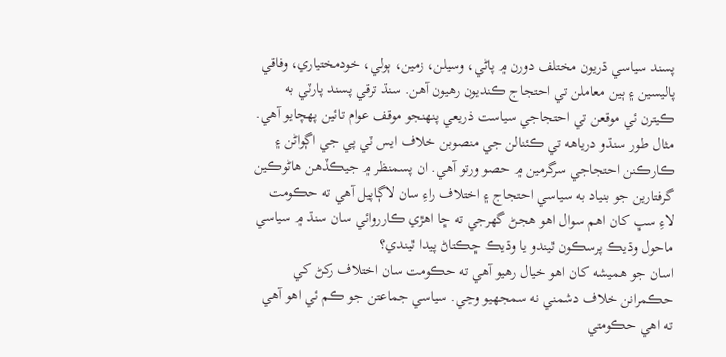پسند سياسي ڌريون مختلف دورن ۾ پاڻي، وسيلن، زمين، ٻولي، خودمختياري، وفاقي پاليسين ۽ ٻين معاملن تي احتجاج ڪنديون رهيون آهن. سنڌ ترقي پسند پارٽي به ڪيترن ئي موقعن تي احتجاجي سياست ذريعي پنهنجو موقف عوام تائين پهچايو آهي. مثال طور سنڌو درياهه تي ڪئنالن جي منصوبن خلاف ايس ٽي پي جي اڳواڻن ۽ ڪارڪنن احتجاجي سرگرمين ۾ حصو ورتو آهي. ان پسمنظر ۾ جيڪڏهن هاڻوڪين گرفتارين جو بنياد به سياسي احتجاج ۽ اختلاف راءِ سان لاڳاپيل آهي ته حڪومت لاءِ سڀ کان اهم سوال اهو هجڻ گهرجي ته ڇا اهڙي ڪارروائي سان سنڌ ۾ سياسي ماحول وڌيڪ پرسڪون ٿيندو يا وڌيڪ ڇڪتاڻ پيدا ٿيندي؟
اسان جو هميشه کان اهو خيال رهيو آهي ته حڪومت سان اختلاف رکڻ کي حڪمرانن خلاف دشمني نه سمجهيو وڃي. سياسي جماعتن جو ڪم ئي اهو آهي ته اهي حڪومتي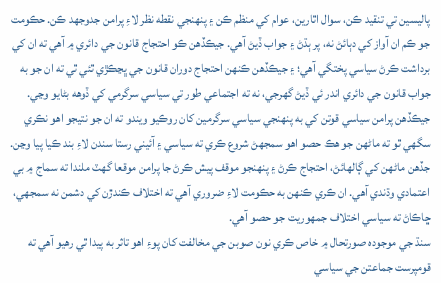پاليسين تي تنقيد ڪن، سوال اٿارين، عوام کي منظم ڪن ۽ پنهنجي نقطه نظر لاءِ پرامن جدوجهد ڪن. حڪومت جو ڪم ان آواز کي دٻائڻ نه، پر ٻڌڻ ۽ جواب ڏيڻ آهي. جيڪڏهن ڪو احتجاج قانون جي دائري ۾ آهي ته ان کي برداشت ڪرڻ سياسي پختگي آهي؛ ۽ جيڪڏهن ڪنهن احتجاج دوران قانون جي ڀڃڪڙي ٿئي ٿي ته ان جو به جواب قانون جي دائري اندر ئي ڏيڻ گهرجي، نه ته اجتماعي طور تي سياسي سرگرمي کي ڏوهه بڻايو وڃي.
جيڪڏهن پرامن سياسي قوتن کي به پنهنجي سياسي سرگرمين کان روڪيو ويندو ته ان جو نتيجو اهو نڪري سگهي ٿو ته ماڻهن جو هڪ حصو اهو سمجهڻ شروع ڪري ته سياسي ۽ آئيني رستا سندن لاءِ بند ڪيا پيا وڃن. جڏهن ماڻهن کي ڳالهائڻ، احتجاج ڪرڻ ۽ پنهنجو موقف پيش ڪرڻ جا پرامن موقعا گهٽ ملندا ته سماج ۾ بي اعتمادي وڌندي آهي. ان ڪري ڪنهن به حڪومت لاءِ ضروري آهي ته اختلاف ڪندڙن کي دشمن نه سمجهي، ڇاڪاڻ ته سياسي اختلاف جمهوريت جو حصو آهي.
سنڌ جي موجوده صورتحال ۾ خاص ڪري نون صوبن جي مخالفت کان پوءِ اهو تاثر به پيدا ٿي رهيو آهي ته قومپرست جماعتن جي سياسي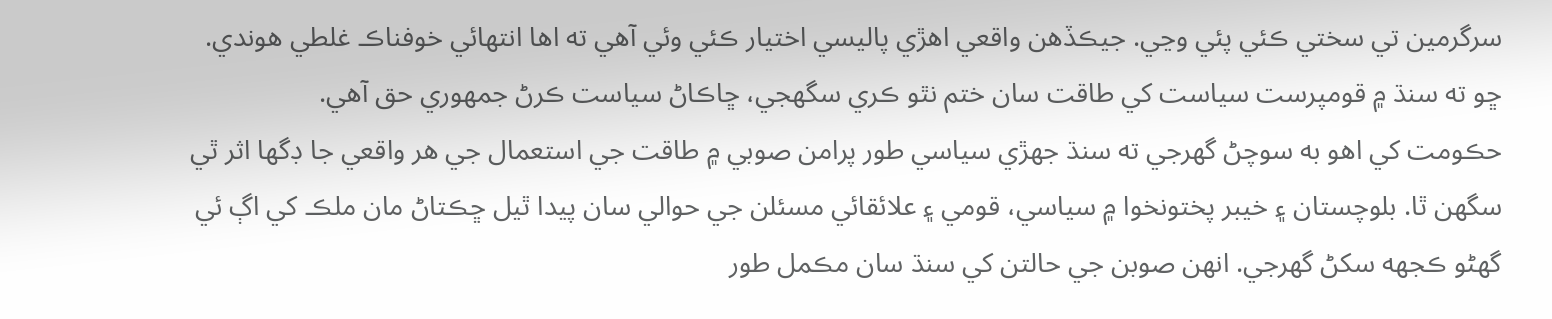سرگرمين تي سختي ڪئي پئي وڃي. جيڪڏهن واقعي اهڙي پاليسي اختيار ڪئي وئي آهي ته اها انتهائي خوفناڪ غلطي هوندي. ڇو ته سنڌ ۾ قومپرست سياست کي طاقت سان ختم نٿو ڪري سگهجي، ڇاڪاڻ سياست ڪرڻ جمهوري حق آهي.
حڪومت کي اهو به سوچڻ گهرجي ته سنڌ جهڙي سياسي طور پرامن صوبي ۾ طاقت جي استعمال جي هر واقعي جا ڊگها اثر ٿي سگهن ٿا. بلوچستان ۽ خيبر پختونخوا ۾ سياسي، قومي ۽ علائقائي مسئلن جي حوالي سان پيدا ٿيل ڇڪتاڻ مان ملڪ کي اڳ ئي گهڻو ڪجهه سکڻ گهرجي. انهن صوبن جي حالتن کي سنڌ سان مڪمل طور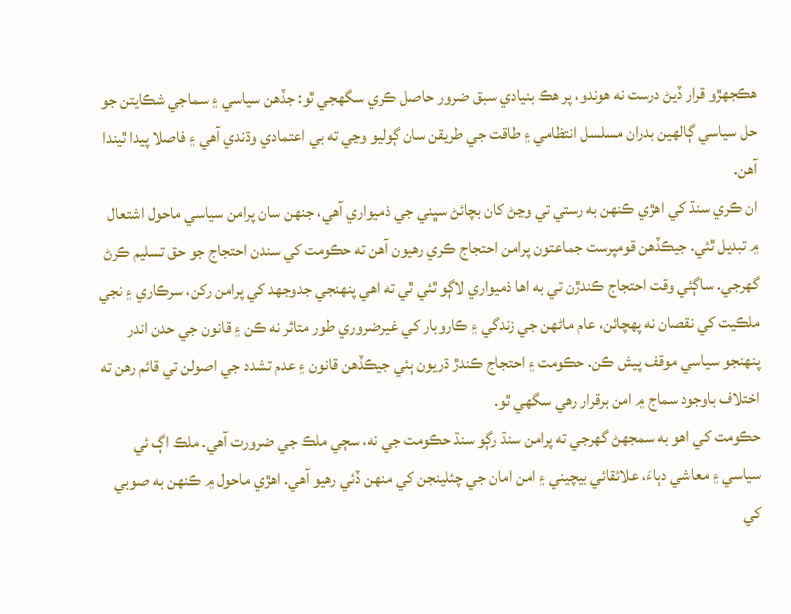هڪجهڙو قرار ڏيڻ درست نه هوندو، پر هڪ بنيادي سبق ضرور حاصل ڪري سگهجي ٿو: جڏهن سياسي ۽ سماجي شڪايتن جو حل سياسي ڳالهين بدران مسلسل انتظامي ۽ طاقت جي طريقن سان ڳوليو وڃي ته بي اعتمادي وڌندي آهي ۽ فاصلا پيدا ٿيندا آهن.
ان ڪري سنڌ کي اهڙي ڪنهن به رستي تي وڃڻ کان بچائڻ سڀني جي ذميواري آهي، جنهن سان پرامن سياسي ماحول اشتعال ۾ تبديل ٿئي. جيڪڏهن قومپرست جماعتون پرامن احتجاج ڪري رهيون آهن ته حڪومت کي سندن احتجاج جو حق تسليم ڪرڻ گهرجي. ساڳئي وقت احتجاج ڪندڙن تي به اها ذميواري لاڳو ٿئي ٿي ته اهي پنهنجي جدوجهد کي پرامن رکن، سرڪاري ۽ نجي ملڪيت کي نقصان نه پهچائن، عام ماڻهن جي زندگي ۽ ڪاروبار کي غيرضروري طور متاثر نه ڪن ۽ قانون جي حدن اندر پنهنجو سياسي موقف پيش ڪن. حڪومت ۽ احتجاج ڪندڙ ڌريون ٻئي جيڪڏهن قانون ۽ عدم تشدد جي اصولن تي قائم رهن ته اختلاف باوجود سماج ۾ امن برقرار رهي سگهي ٿو.
حڪومت کي اهو به سمجهڻ گهرجي ته پرامن سنڌ رڳو سنڌ حڪومت جي نه، سڄي ملڪ جي ضرورت آهي. ملڪ اڳ ئي سياسي ۽ معاشي دٻاءَ، علائقائي بيچيني ۽ امن امان جي چئلينجن کي منهن ڏئي رهيو آهي. اهڙي ماحول ۾ ڪنهن به صوبي کي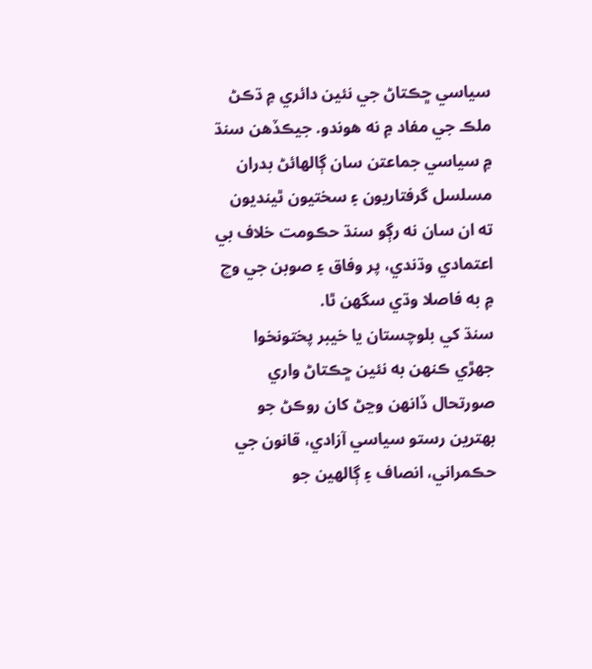سياسي ڇڪتاڻ جي نئين دائري ۾ ڌڪڻ ملڪ جي مفاد ۾ نه هوندو. جيڪڏهن سنڌ ۾ سياسي جماعتن سان ڳالهائڻ بدران مسلسل گرفتاريون ۽ سختيون ٿينديون ته ان سان نه رڳو سنڌ حڪومت خلاف بي اعتمادي وڌندي، پر وفاق ۽ صوبن جي وچ ۾ به فاصلا وڌي سگهن ٿا.
سنڌ کي بلوچستان يا خيبر پختونخوا جهڙي ڪنهن به نئين ڇڪتاڻ واري صورتحال ڏانهن وڃڻ کان روڪڻ جو بهترين رستو سياسي آزادي، قانون جي حڪمراني، انصاف ۽ ڳالهين جو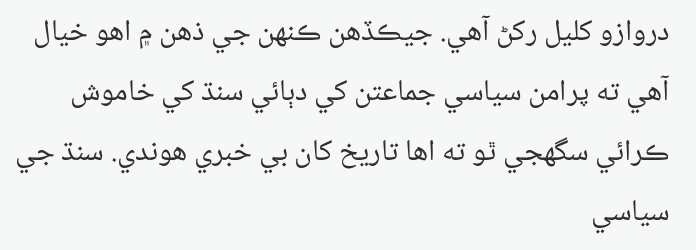دروازو کليل رکڻ آهي. جيڪڏهن ڪنهن جي ذهن ۾ اهو خيال آهي ته پرامن سياسي جماعتن کي دٻائي سنڌ کي خاموش ڪرائي سگهجي ٿو ته اها تاريخ کان بي خبري هوندي. سنڌ جي سياسي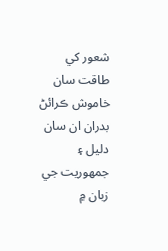شعور کي طاقت سان خاموش ڪرائڻ بدران ان سان دليل ۽ جمهوريت جي زبان ۾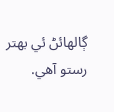ڳالهائڻ ئي بهتر رستو آهي.